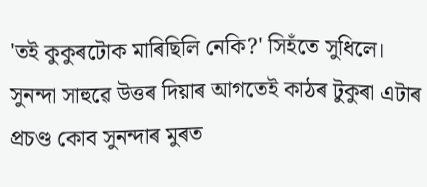'তই কুকুৰটোক মাৰিছিলি নেকি?' সিহঁতে সুধিলে। সুনন্দা সাহুৱে উত্তৰ দিয়াৰ আগতেই কাঠৰ টুকুৰা এটাৰ প্ৰচণ্ড কোব সুনন্দাৰ মুৰত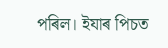পৰিল। ইযাৰ পিচত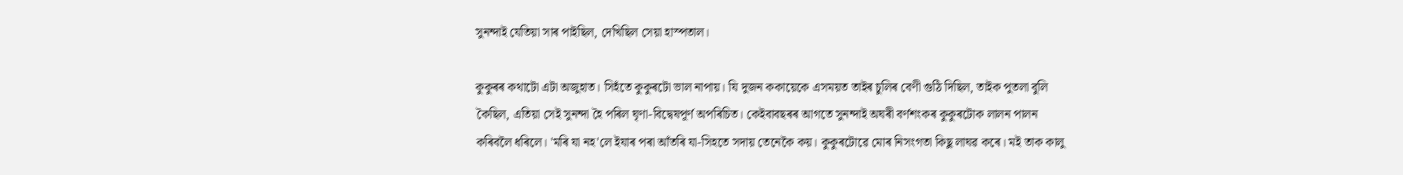সুনন্দাই যেতিয়া সাৰ পাইছিল, দেখিছিল সেয়া হাস্পতাল।

কুকুৰৰ কথাটো এটা অজুহাত। সিহঁতে কুকুৰটো ভাল নাপায়। যি দুজন ককায়েকে এসময়ত তাইৰ চুলিৰ বেণী গুঠি দিছিল, তাইক পুতলা বুলি কৈছিল, এতিয়া সেই সুনন্দা হৈ পৰিল ঘৃণা-বিদ্বেষপূৰ্ণ অপৰিচিত। কেইবাবছৰৰ আগতে সুনন্দাই অঘৰী বৰ্ণশংকৰ কুকুৰটোক লালন পালন কৰিবলৈ ধৰিলে। 'মৰি যা নহ'লে ইযাৰ পৰা আঁতৰি যা-সিহতে সদায় তেনেকৈ কয়। কুকুৰটোৱে মোৰ নিসংগতা কিছু লাঘৱ কৰে। মই তাক কালু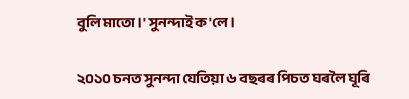বুলি মাতো।' সুনন্দাই ক'লে।

২০১০ চনত সুনন্দা যেতিয়া ৬ বছৰৰ পিচত ঘৰলৈ ঘূৰি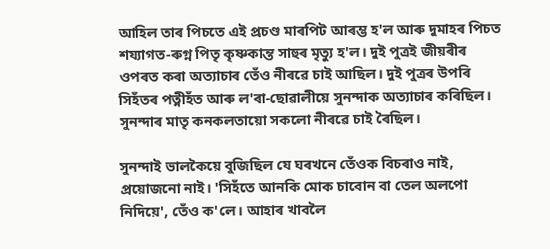আহিল তাৰ পিচতে এই প্ৰচণ্ড মাৰপিট আৰম্ভ হ'ল আৰু দুমাহৰ পিচত শয্যাগত-ৰুগ্ন পিতৃ কৃষ্ণকান্ত সাহুৰ মৃত্যু হ'ল। দুই পুত্ৰই জীয়ৰীৰ ওপৰত কৰা অত্যাচাৰ তেঁও নীৰৱে চাই আছিল। দুই পুত্ৰৰ উপৰি সিহঁতৰ পত্নীহঁত আৰু ল'ৰা-ছোৱালীয়ে সুনন্দাক অত্যাচাৰ কৰিছিল। সুনন্দাৰ মাতৃ কনকলতায়ো সকলো নীৰৱে চাই ৰৈছিল।

সুনন্দাই ভালকৈয়ে বুজিছিল যে ঘৰখনে তেঁওক বিচৰাও নাই, প্ৰয়োজনো নাই। 'সিহঁতে আনকি মোক চাবোন বা তেল অলপো নিদিয়ে', তেঁও ক'লে। আহাৰ খাবলৈ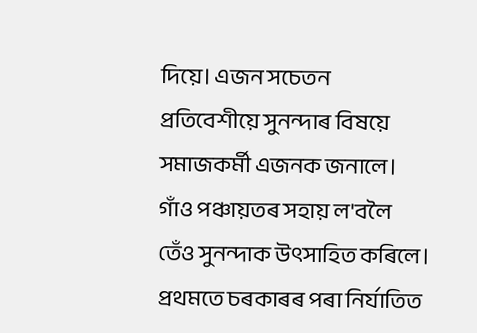দিয়ে। এজন সচেতন প্ৰতিবেশীয়ে সুনন্দাৰ বিষয়ে সমাজকৰ্মী এজনক জনালে। গাঁও পঞ্চায়তৰ সহায় ল'বলৈ তেঁও সুনন্দাক উৎসাহিত কৰিলে। প্ৰথমতে চৰকাৰৰ পৰা নিৰ্যাতিত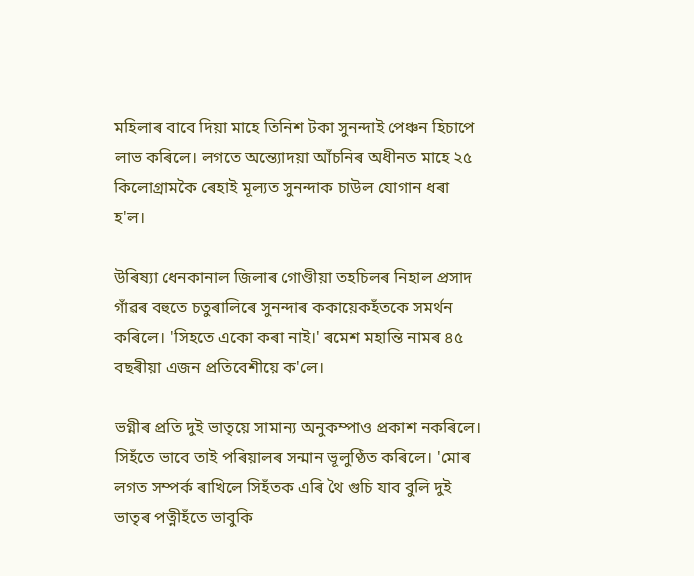মহিলাৰ বাবে দিয়া মাহে তিনিশ টকা সুনন্দাই পেঞ্চন হিচাপে লাভ কৰিলে। লগতে অন্ত্যোদয়া আঁচনিৰ অধীনত মাহে ২৫ কিলোগ্ৰামকৈ ৰেহাই মূল্যত সুনন্দাক চাউল যোগান ধৰা হ'ল।

উৰিষ্যা ধেনকানাল জিলাৰ গোণ্ডীয়া তহচিলৰ নিহাল প্ৰসাদ গাঁৱৰ বহুতে চতুৰালিৰে সুনন্দাৰ ককায়েকহঁতকে সমৰ্থন কৰিলে। 'সিহতে একো কৰা নাই।' ৰমেশ মহান্তি নামৰ ৪৫ বছৰীয়া এজন প্ৰতিবেশীয়ে ক'লে।

ভগ্নীৰ প্ৰতি দুই ভাতৃয়ে সামান্য অনুকম্পাও প্ৰকাশ নকৰিলে। সিহঁতে ভাবে তাই পৰিয়ালৰ সন্মান ভূলুণ্ঠিত কৰিলে। 'মোৰ লগত সম্পৰ্ক ৰাখিলে সিহঁতক এৰি থৈ গুচি যাব বুলি দুই ভাতৃৰ পত্নীহঁতে ভাবুকি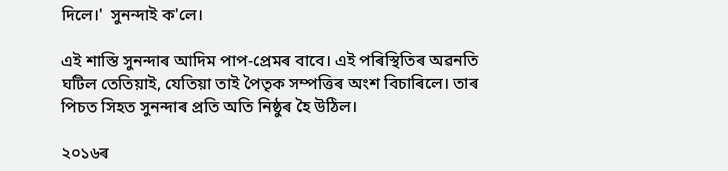দিলে।'  সুনন্দাই ক'লে।

এই শাস্তি সুনন্দাৰ আদিম পাপ-প্ৰেমৰ বাবে। এই পৰিস্থিতিৰ অৱনতি ঘটিল তেতিয়াই, যেতিয়া তাই পৈতৃক সম্পত্তিৰ অংশ বিচাৰিলে। তাৰ পিচত সিহত সুনন্দাৰ প্ৰতি অতি নিষ্ঠুৰ হৈ উঠিল।

২০১৬ৰ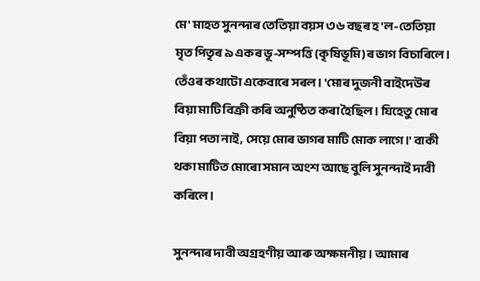মে' মাহত সুনন্দাৰ তেতিয়া বয়স ৩৬ বছৰ হ'ল-তেতিয়া মৃত পিতৃৰ ৯ একৰ ভূ-সম্পত্তি (কৃষিভূমি)ৰ ভাগ বিচাৰিলে। তেঁওৰ কথাটো একেবাৰে সৰল। 'মোৰ দুজনী বাইদেউৰ বিয়া মাটি বিক্ৰী কৰি অনুষ্ঠিত কৰা হৈছিল। যিহেতু মোৰ বিয়া পতা নাই, সেয়ে মোৰ ভাগৰ মাটি মোক লাগে।' বাকী থকা মাটিত মোৰো সমান অংশ আছে বুলি সুনন্দাই দাবী কৰিলে।

সুনন্দাৰ দাবী অগ্ৰহণীয় আৰু অক্ষমনীয়। আমাৰ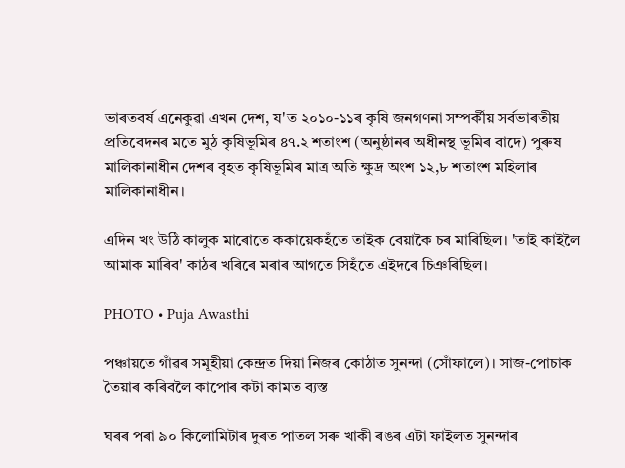ভাৰতবৰ্ষ এনেকুৱা এখন দেশ, য'ত ২০১০-১১ৰ কৃষি জনগণনা সম্পৰ্কীয় সৰ্বভাৰতীয় প্ৰতিবেদনৰ মতে মুঠ কৃষিভূমিৰ ৪৭.২ শতাংশ (অনুষ্ঠানৰ অধীনস্থ ভূমিৰ বাদে) পুৰুষ মালিকানাধীন দেশৰ বৃহত কৃষিভূমিৰ মাত্ৰ অতি ক্ষুদ্ৰ অংশ ১২,৮ শতাংশ মহিলাৰ মালিকানাধীন।

এদিন খং উঠি কালুক মাৰোতে ককায়েকহঁতে তাইক বেয়াকৈ চৰ মাৰিছিল। 'তাই কাইলৈ আমাক মাৰিব' কাঠৰ খৰিৰে মৰাৰ আগতে সিহঁতে এইদৰে চিঞৰিছিল।

PHOTO • Puja Awasthi

পঞ্চায়তে গাঁৱৰ সমূহীয়া কেন্দ্ৰত দিয়া নিজৰ কোঠাত সুনন্দা (সোঁফালে)। সাজ-পোচাক তৈয়াৰ কৰিবলৈ কাপোৰ কটা কামত ব্যস্ত

ঘৰৰ পৰা ৯০ কিলোমিটাৰ দুৰত পাতল সৰু খাকী ৰঙৰ এটা ফাইলত সুনন্দাৰ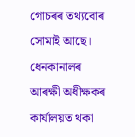গোচৰৰ তথ্যবোৰ সোমাই আছে। ধেনকানালৰ আৰক্ষী অধীক্ষকৰ কাৰ্যালয়ত থকা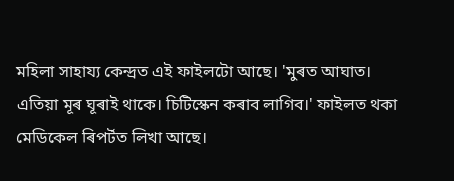মহিলা সাহায্য কেন্দ্ৰত এই ফাইলটো আছে। 'মুৰত আঘাত। এতিয়া মূৰ ঘূৰাই থাকে। চিটিস্কেন কৰাব লাগিব।' ফাইলত থকা মেডিকেল ৰিপৰ্টত লিখা আছে।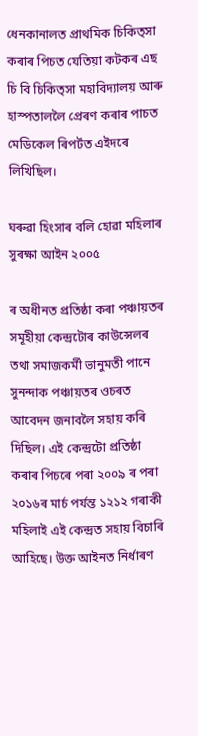ধেনকানালত প্ৰাথমিক চিকিত্সা কৰাৰ পিচত যেতিয়া কটকৰ এছ চি বি চিকিত্সা মহাবিদ্যালয় আৰু হাস্পতাললৈ প্ৰেৰণ কৰাৰ পাচত মেডিকেল ৰিপৰ্টত এইদৰে লিখিছিল।

ঘৰুৱা হিংসাৰ বলি হোৱা মহিলাৰ সুৰক্ষা আইন ২০০৫

ৰ অধীনত প্ৰতিষ্ঠা কৰা পঞ্চায়তৰ সমূহীয়া কেন্দ্ৰটোৰ কাউন্সেলৰ তথা সমাজকৰ্মী ভানুমতী পানে সুনন্দাক পঞ্চায়তৰ ওচৰত আবেদন জনাবলৈ সহায় কৰি দিছিল। এই কেন্দ্ৰটো প্ৰতিষ্ঠা কৰাৰ পিচৰে পৰা ২০০৯ ৰ পৰা ২০১৬ৰ মাৰ্চ পৰ্যন্ত ১২১২ গৰাকী মহিলাই এই কেন্দ্ৰত সহায় বিচাৰি আহিছে। উক্ত আইনত নিৰ্ধাৰণ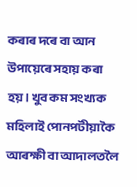কৰাৰ দৰে বা আন উপায়েৰে সহায় কৰা হয়। খুব কম সংখ্যক মহিলাই পোনপটীয়াকৈ আৰক্ষী বা আদালতলৈ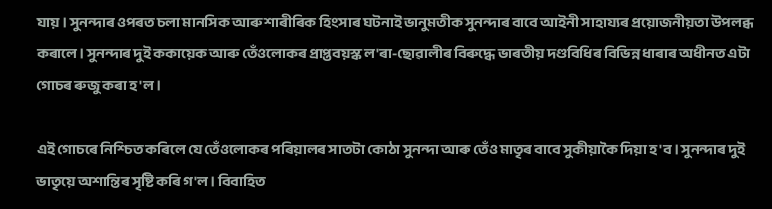যায়। সুনন্দাৰ ওপৰত চলা মানসিক আৰু শাৰীৰিক হিংসাৰ ঘটনাই ভানুমতীক সুনন্দাৰ বাবে আইনী সাহায্যৰ প্ৰয়োজনীয়তা উপলব্ধ কৰালে। সুনন্দাৰ দুই ককায়েক আৰু তেঁওলোকৰ প্ৰাপ্তবয়স্ক ল'ৰা-ছোৱালীৰ বিৰুদ্ধে ভাৰতীয় দণ্ডবিধিৰ বিভিন্ন ধাৰাৰ অধীনত এটা গোচৰ ৰুজু কৰা হ'ল।

এই গোচৰে নিশ্চিত কৰিলে যে তেঁওলোকৰ পৰিয়ালৰ সাতটা কোঠা সুনন্দা আৰু তেঁও মাতৃৰ বাবে সুকীয়াকৈ দিয়া হ'ব। সুনন্দাৰ দুই ভাতৃয়ে অশান্তিৰ সৃষ্টি কৰি গ'ল। বিবাহিত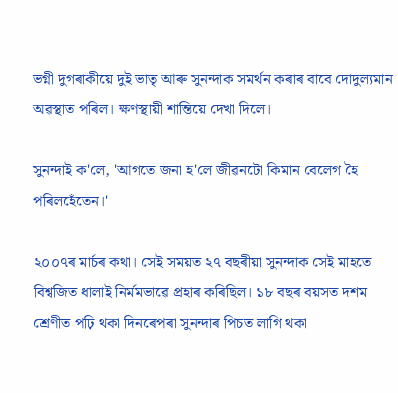ভগ্নী দুগৰাকীয়ে দুই ভাতৃ আৰু সুনন্দাক সমৰ্থন কৰাৰ বাবে দোদুল্যমান অৱস্থাত পৰিল। ক্ষণস্থায়ী শান্তিয়ে দেখা দিলে।

সুনন্দাই ক'লে, 'আগতে জনা হ'লে জীৱনটো কিমান বেলেগ হৈ পৰিলহেঁতেন।'

২০০৭ৰ মাৰ্চৰ কথা। সেই সময়ত ২৭ বছৰীয়া সুনন্দাক সেই মাহতে বিশ্বজিত ধালাই নিৰ্মমভাৱে প্ৰহাৰ কৰিছিল। ১৮ বছৰ বয়সত দশম শ্ৰেণীত পঢ়ি থকা দিনৰেপৰা সুনন্দাৰ পিচত লাগি থকা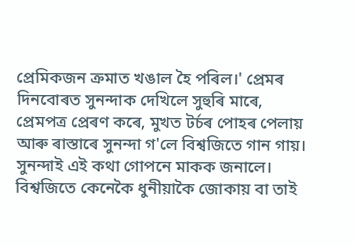প্ৰেমিকজন ক্ৰমাত খঙাল হৈ পৰিল।' প্ৰেমৰ দিনবোৰত সুনন্দাক দেখিলে সুহুৰি মাৰে, প্ৰেমপত্ৰ প্ৰেৰণ কৰে, মুখত টৰ্চৰ পোহৰ পেলায় আৰু ৰাস্তাৰে সুনন্দা গ'লে বিশ্বজিতে গান গায়। সুনন্দাই এই কথা গোপনে মাকক জনালে। বিশ্বজিতে কেনেকৈ ধুনীয়াকৈ জোকায় বা তাই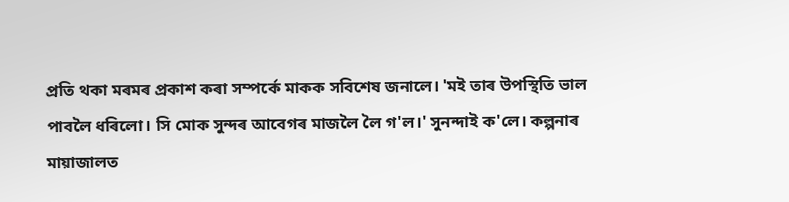প্ৰতি থকা মৰমৰ প্ৰকাশ কৰা সম্পৰ্কে মাকক সবিশেষ জনালে। 'মই তাৰ উপস্থিতি ভাল পাবলৈ ধৰিলো। সি মোক সুন্দৰ আবেগৰ মাজলৈ লৈ গ'ল।' সুনন্দাই ক'লে। কল্পনাৰ মায়াজালত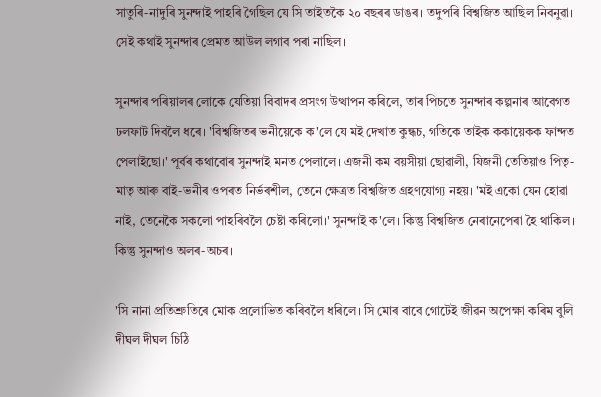সাতুৰি-নাদুৰি সুনন্দাই পাহৰি গৈছিল যে সি তাইতকৈ ২০ বছৰৰ ডাঙৰ। তদুপৰি বিশ্বজিত আছিল নিবনুৱা। সেই কথাই সুনন্দাৰ প্ৰেমত আউল লগাব পৰা নাছিল।

সুনন্দাৰ পৰিয়ালৰ লোকে যেতিয়া বিবাদৰ প্ৰসংগ উত্থাপন কৰিলে, তাৰ পিচতে সুনন্দাৰ কল্পনাৰ আবেগত ঢলফাট দিবলৈ ধৰে। 'বিশ্বজিতৰ ভনীয়েকে ক'লে যে মই দেখাত কুন্ধচ, গতিকে তাইক ককায়েকক ফান্দত পেলাইছো।' পূৰ্বৰ কথাবোৰ সুনন্দাই মনত পেলালে। এজনী কম বয়সীয়া ছোৱালী, যিজনী তেতিয়াও পিতৃ-মাতৃ আৰু বাই-ভনীৰ ওপৰত নিৰ্ভৰশীল, তেনে ক্ষেত্ৰত বিশ্বজিত গ্ৰহণযোগ্য নহয়। 'মই একো যেন হোৱা নাই, তেনেকৈ সকলো পাহৰিবলৈ চেষ্টা কৰিলো।' সুনন্দাই ক'লে। কিন্তু বিশ্বজিত নেৰানেপেৰা হৈ থাকিল। কিন্তু সুনন্দাও অলৰ-অচৰ।

'সি নানা প্ৰতিশ্ৰুতিৰে মোক প্ৰলোভিত কৰিবলৈ ধৰিলে। সি মোৰ বাবে গোটেই জীৱন অপেক্ষা কৰিম বুলি দীঘল দীঘল চিঠি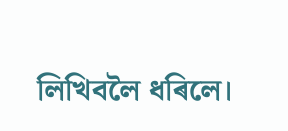লিখিবলৈ ধৰিলে।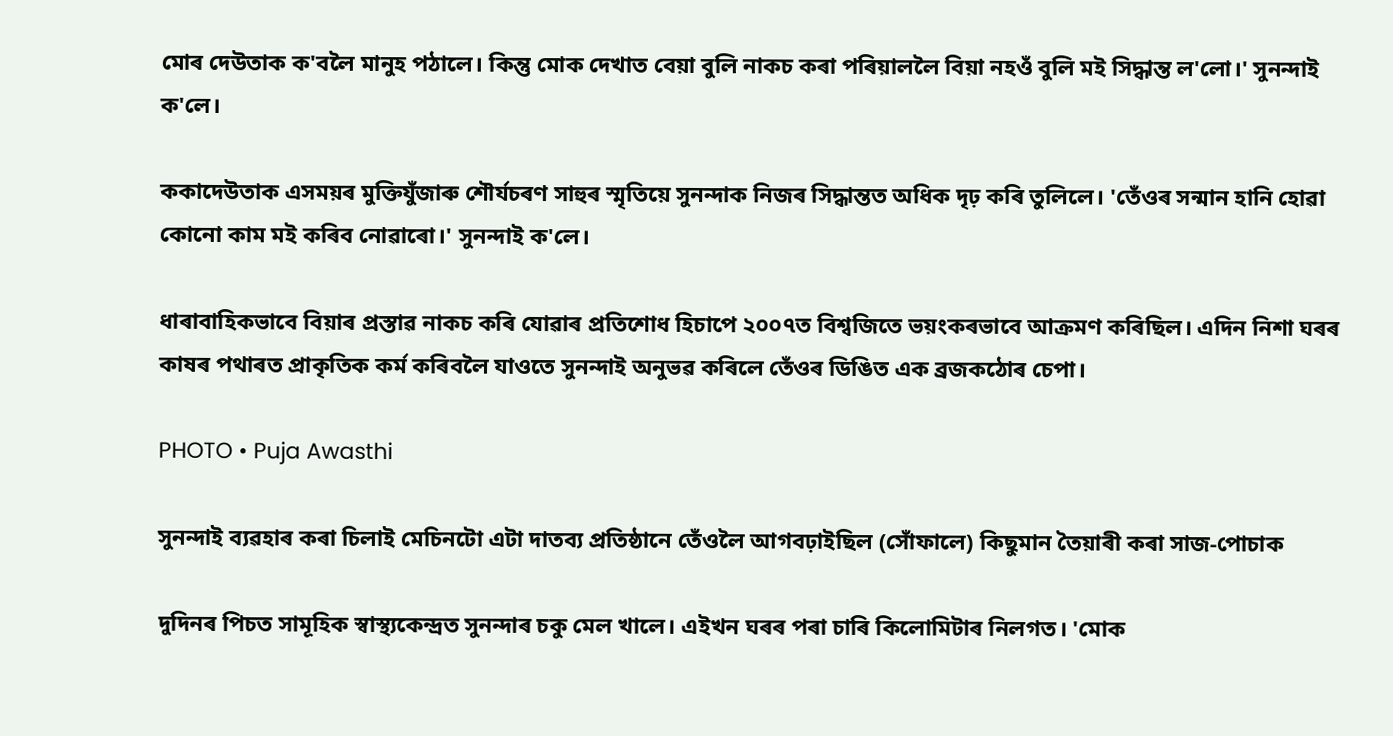মোৰ দেউতাক ক'বলৈ মানুহ পঠালে। কিন্তু মোক দেখাত বেয়া বুলি নাকচ কৰা পৰিয়াললৈ বিয়া নহওঁ বুলি মই সিদ্ধান্ত ল'লো।' সুনন্দাই ক'লে।

ককাদেউতাক এসময়ৰ মুক্তিযুঁজাৰু শৌৰ্যচৰণ সাহুৰ স্মৃতিয়ে সুনন্দাক নিজৰ সিদ্ধান্তত অধিক দৃঢ় কৰি তুলিলে। 'তেঁওৰ সন্মান হানি হোৱা কোনো কাম মই কৰিব নোৱাৰো।' সুনন্দাই ক'লে।

ধাৰাবাহিকভাবে বিয়াৰ প্ৰস্তাৱ নাকচ কৰি যোৱাৰ প্ৰতিশোধ হিচাপে ২০০৭ত বিশ্বজিতে ভয়ংকৰভাবে আক্ৰমণ কৰিছিল। এদিন নিশা ঘৰৰ কাষৰ পথাৰত প্ৰাকৃতিক কৰ্ম কৰিবলৈ যাওতে সুনন্দাই অনুভৱ কৰিলে তেঁওৰ ডিঙিত এক ব্ৰজকঠোৰ চেপা।

PHOTO • Puja Awasthi

সুনন্দাই ব্যৱহাৰ কৰা চিলাই মেচিনটো এটা দাতব্য প্ৰতিষ্ঠানে তেঁওলৈ আগবঢ়াইছিল (সোঁফালে) কিছুমান তৈয়াৰী কৰা সাজ-পোচাক

দুদিনৰ পিচত সামূহিক স্বাস্থ্যকেন্দ্ৰত সুনন্দাৰ চকু মেল খালে। এইখন ঘৰৰ পৰা চাৰি কিলোমিটাৰ নিলগত। 'মোক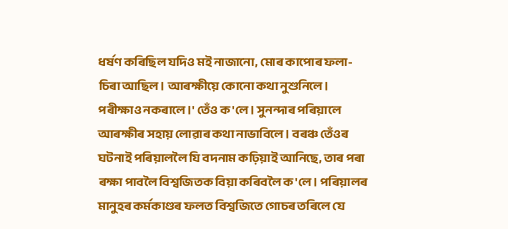ধৰ্ষণ কৰিছিল যদিও মই নাজানো, মোৰ কাপোৰ ফলা-চিৰা আছিল। আৰক্ষীয়ে কোনো কথা নুশুনিলে। পৰীক্ষাও নকৰালে।' তেঁও ক'লে। সুনন্দাৰ পৰিয়ালে আৰক্ষীৰ সহায় লোৱাৰ কথা নাভাবিলে। বৰঞ্চ তেঁওৰ ঘটনাই পৰিয়াললৈ যি বদনাম কঢ়িয়াই আনিছে, তাৰ পৰা ৰক্ষা পাবলৈ বিশ্বজিতক বিয়া কৰিবলৈ ক'লে। পৰিয়ালৰ মানুহৰ কৰ্মকাণ্ডৰ ফলত বিশ্বজিতে গোচৰ তৰিলে যে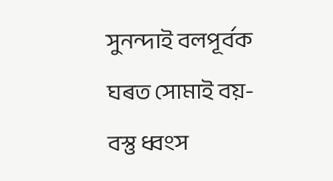সুনন্দাই বলপূৰ্বক ঘৰত সোমাই বয়-বস্তু ধ্বংস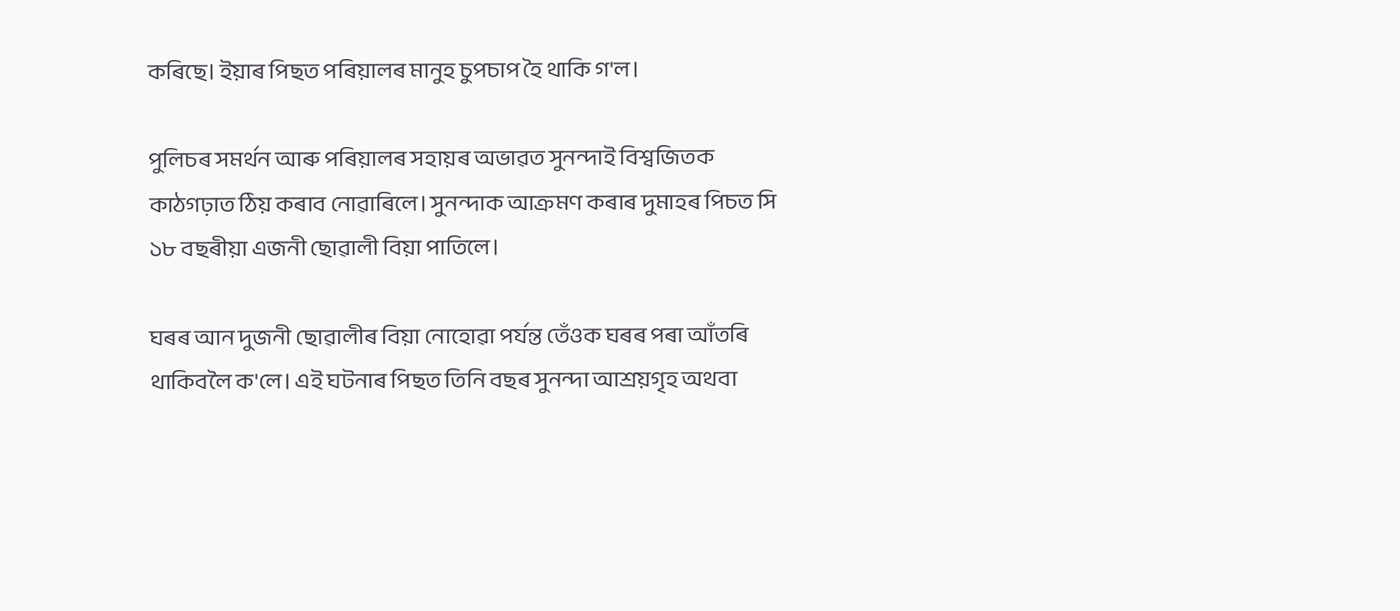কৰিছে। ইয়াৰ পিছত পৰিয়ালৰ মানুহ চুপচাপ হৈ থাকি গ'ল।

পুলিচৰ সমৰ্থন আৰু পৰিয়ালৰ সহায়ৰ অভাৱত সুনন্দাই বিশ্বজিতক কাঠগঢ়াত ঠিয় কৰাব নোৱাৰিলে। সুনন্দাক আক্ৰমণ কৰাৰ দুমাহৰ পিচত সি ১৮ বছৰীয়া এজনী ছোৱালী বিয়া পাতিলে।

ঘৰৰ আন দুজনী ছোৱালীৰ বিয়া নোহোৱা পৰ্যন্ত তেঁওক ঘৰৰ পৰা আঁতৰি থাকিবলৈ ক'লে। এই ঘটনাৰ পিছত তিনি বছৰ সুনন্দা আশ্ৰয়গৃহ অথবা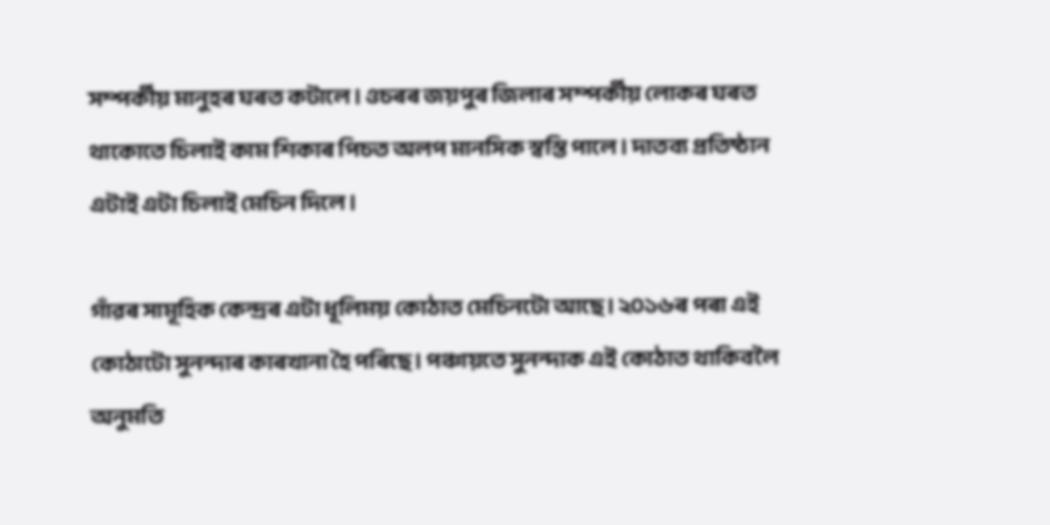সম্পৰ্কীয় মানুহৰ ঘৰত কটালে। ওচৰৰ জয়পুৰ জিলাৰ সম্পৰ্কীয় লোকৰ ঘৰত থাকোতে চিলাই কাম শিকাৰ পিচত অলপ মানসিক স্বস্তি পালে। দাতব্য প্ৰতিষ্ঠান এটাই এটা চিলাই মেচিন দিলে।

গাঁৱৰ সামূহিক কেন্দ্ৰৰ এটা ধূলিময় কোঠাত মেচিনটো আছে। ২০১৬ৰ পৰা এই কোঠাটো সুনন্দাৰ কাৰখানা হৈ পৰিছে। পঞ্চায়তে সুনন্দাক এই কোঠাত থাকিবলৈ অনুমতি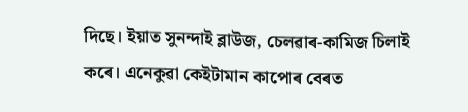দিছে। ইয়াত সুনন্দাই ব্লাউজ, চেলৱাৰ-কামিজ চিলাই কৰে। এনেকুৱা কেইটামান কাপোৰ বেৰত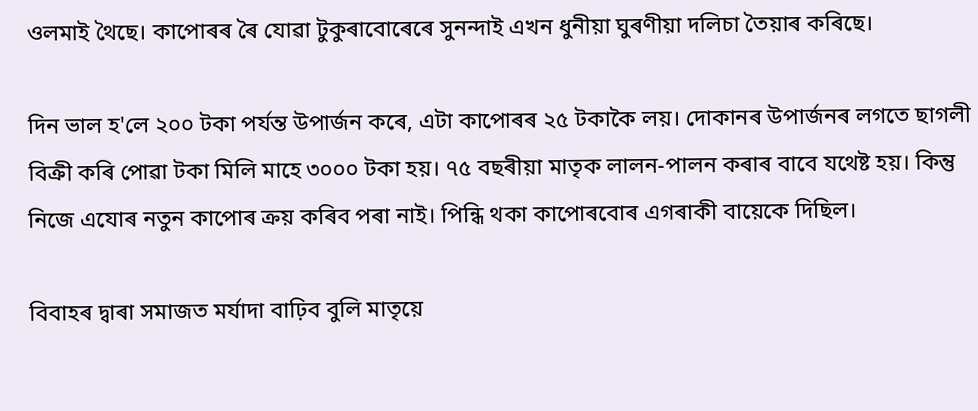ওলমাই থৈছে। কাপোৰৰ ৰৈ যোৱা টুকুৰাবোৰেৰে সুনন্দাই এখন ধুনীয়া ঘুৰণীয়া দলিচা তৈয়াৰ কৰিছে।

দিন ভাল হ'লে ২০০ টকা পৰ্যন্ত উপাৰ্জন কৰে, এটা কাপোৰৰ ২৫ টকাকৈ লয়। দোকানৰ উপাৰ্জনৰ লগতে ছাগলী বিক্ৰী কৰি পোৱা টকা মিলি মাহে ৩০০০ টকা হয়। ৭৫ বছৰীয়া মাতৃক লালন-পালন কৰাৰ বাবে যথেষ্ট হয়। কিন্তু নিজে এযোৰ নতুন কাপোৰ ক্ৰয় কৰিব পৰা নাই। পিন্ধি থকা কাপোৰবোৰ এগৰাকী বায়েকে দিছিল।

বিবাহৰ দ্বাৰা সমাজত মৰ্যাদা বাঢ়িব বুলি মাতৃয়ে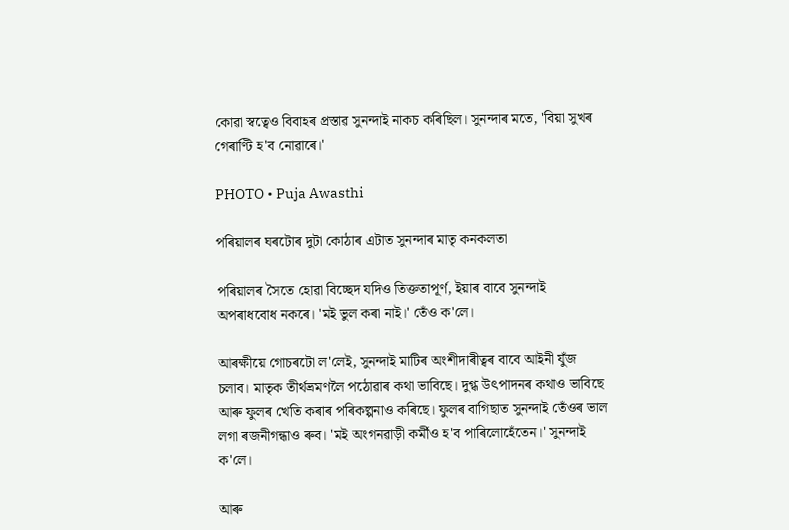কোৱা স্বত্বেও বিবাহৰ প্ৰস্তাৱ সুনন্দাই নাকচ কৰিছিল। সুনন্দাৰ মতে, 'বিয়া সুখৰ গেৰাণ্টি হ'ব নোৱাৰে।'

PHOTO • Puja Awasthi

পৰিয়ালৰ ঘৰটোৰ দুটা কোঠাৰ এটাত সুনন্দাৰ মাতৃ কনকলতা

পৰিয়ালৰ সৈতে হোৱা বিচ্ছেদ যদিও তিক্ততাপূৰ্ণ, ইয়াৰ বাবে সুনন্দাই অপৰাধবোধ নকৰে। 'মই ভুল কৰা নাই।' তেঁও ক'লে।

আৰক্ষীয়ে গোচৰটো ল'লেই, সুনন্দাই মাটিৰ অংশীদাৰীত্বৰ বাবে আইনী যুঁজ চলাব। মাতৃক তীৰ্থভ্ৰমণলৈ পঠোৱাৰ কথা ভাবিছে। দুগ্ধ উৎপাদনৰ কথাও ভাবিছে আৰু ফুলৰ খেতি কৰাৰ পৰিকল্পনাও কৰিছে। ফুলৰ বাগিছাত সুনন্দাই তেঁওৰ ভাল লগা ৰজনীগন্ধাও ৰুব। 'মই অংগনৱাড়ী কৰ্মীও হ'ব পাৰিলোহেঁতেন।' সুনন্দাই ক'লে।

আৰু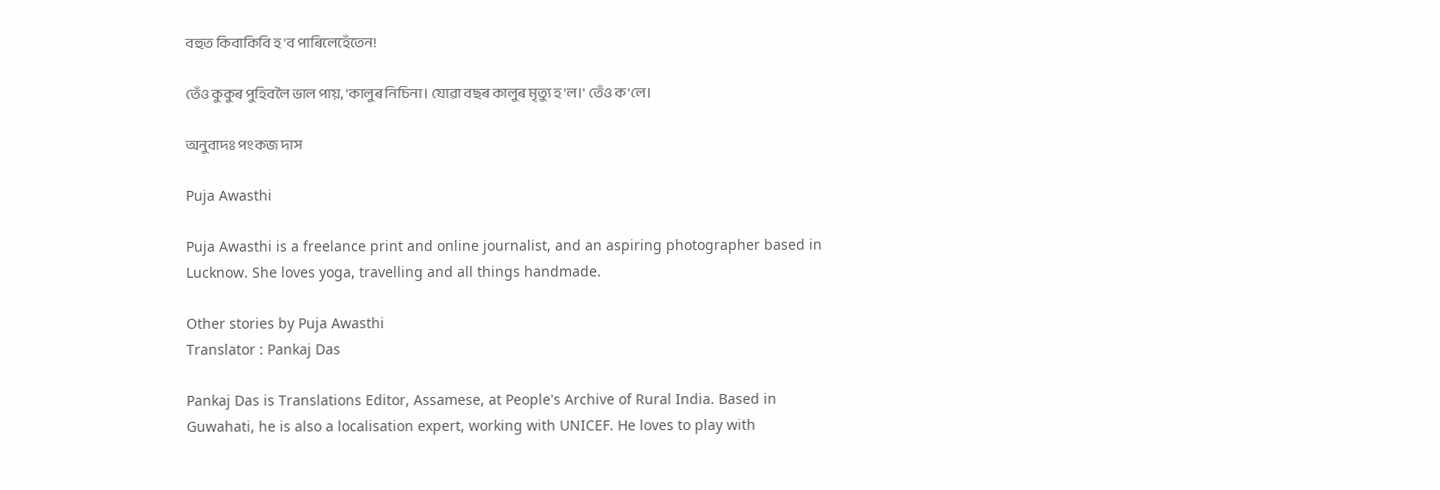বহুত কিবাকিবি হ'ব পাৰিলেহেঁতেন!

তেঁও কুকুৰ পুহিবলৈ ভাল পায়, 'কালুৰ নিচিনা। যোৱা বছৰ কালুৰ মৃত্যু হ'ল।' তেঁও ক'লে।

অনুবাদঃ পংকজ দাস

Puja Awasthi

Puja Awasthi is a freelance print and online journalist, and an aspiring photographer based in Lucknow. She loves yoga, travelling and all things handmade.

Other stories by Puja Awasthi
Translator : Pankaj Das

Pankaj Das is Translations Editor, Assamese, at People's Archive of Rural India. Based in Guwahati, he is also a localisation expert, working with UNICEF. He loves to play with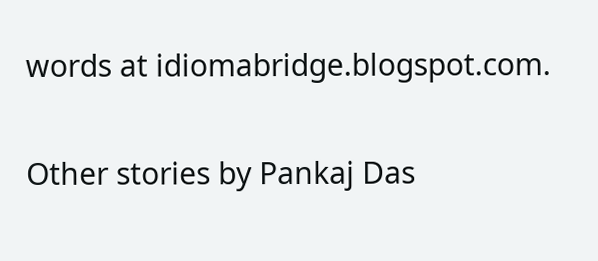words at idiomabridge.blogspot.com.

Other stories by Pankaj Das